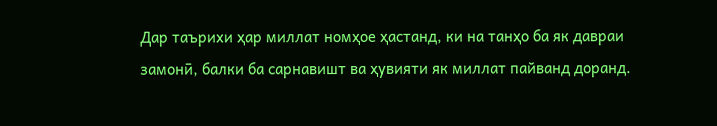Дар таърихи ҳар миллат номҳое ҳастанд, ки на танҳо ба як давраи замонӣ, балки ба сарнавишт ва ҳувияти як миллат пайванд доранд.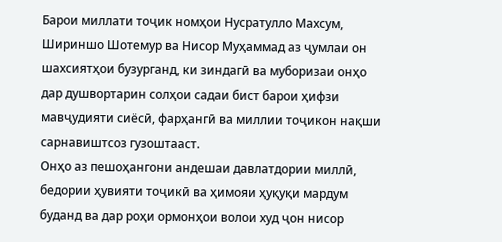Барои миллати тоҷик номҳои Нусратулло Махсум, Шириншо Шотемур ва Нисор Муҳаммад аз ҷумлаи он шахсиятҳои бузурганд, ки зиндагӣ ва муборизаи онҳо дар душвортарин солҳои садаи бист барои ҳифзи мавҷудияти сиёсӣ, фарҳангӣ ва миллии тоҷикон нақши сарнавиштсоз гузоштааст.
Онҳо аз пешоҳангони андешаи давлатдории миллӣ, бедории ҳувияти тоҷикӣ ва ҳимояи ҳуқуқи мардум буданд ва дар роҳи ормонҳои волои худ ҷон нисор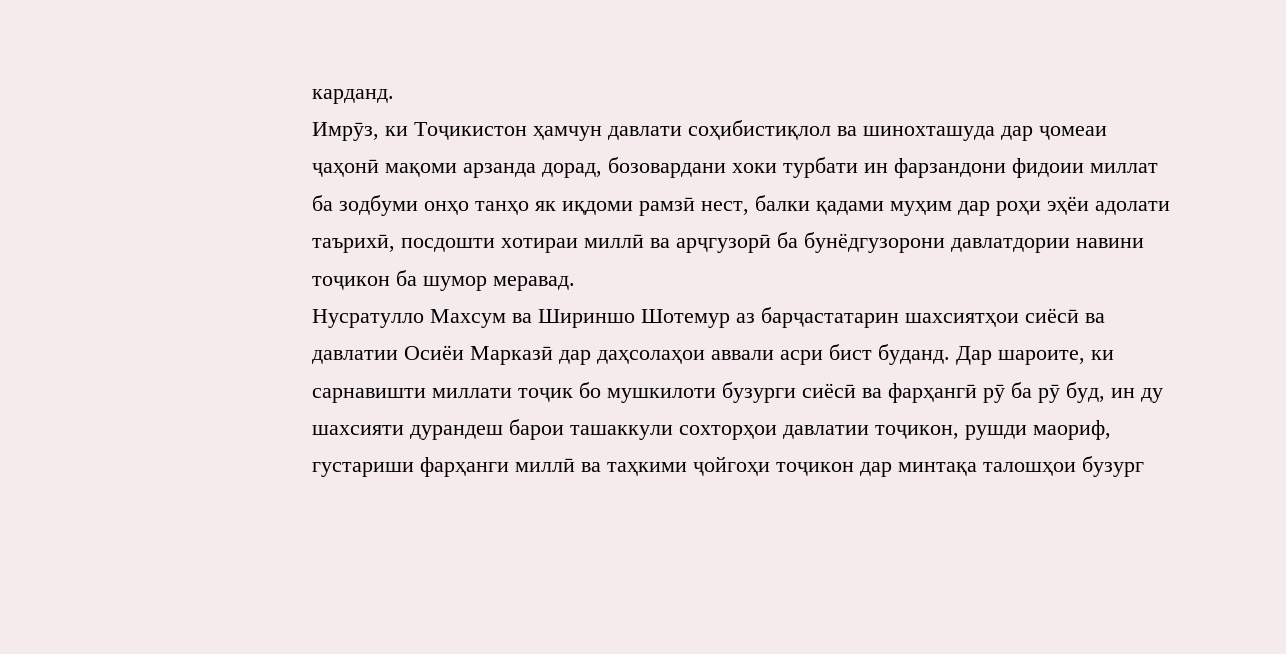карданд.
Имрӯз, ки Тоҷикистон ҳамчун давлати соҳибистиқлол ва шинохташуда дар ҷомеаи ҷаҳонӣ мақоми арзанда дорад, бозовардани хоки турбати ин фарзандони фидоии миллат ба зодбуми онҳо танҳо як иқдоми рамзӣ нест, балки қадами муҳим дар роҳи эҳёи адолати таърихӣ, посдошти хотираи миллӣ ва арҷгузорӣ ба бунёдгузорони давлатдории навини тоҷикон ба шумор меравад.
Нусратулло Махсум ва Шириншо Шотемур аз барҷастатарин шахсиятҳои сиёсӣ ва давлатии Осиёи Марказӣ дар даҳсолаҳои аввали асри бист буданд. Дар шароите, ки сарнавишти миллати тоҷик бо мушкилоти бузурги сиёсӣ ва фарҳангӣ рӯ ба рӯ буд, ин ду шахсияти дурандеш барои ташаккули сохторҳои давлатии тоҷикон, рушди маориф, густариши фарҳанги миллӣ ва таҳкими ҷойгоҳи тоҷикон дар минтақа талошҳои бузург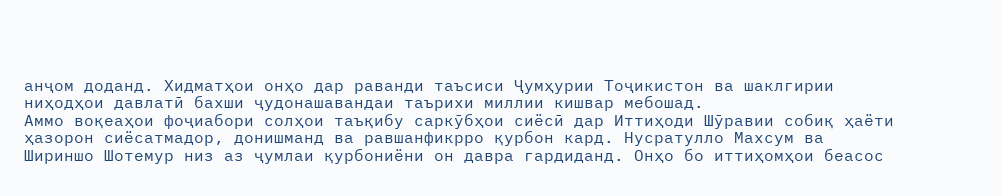анҷом доданд. Хидматҳои онҳо дар раванди таъсиси Ҷумҳурии Тоҷикистон ва шаклгирии ниҳодҳои давлатӣ бахши ҷудонашавандаи таърихи миллии кишвар мебошад.
Аммо воқеаҳои фоҷиабори солҳои таъқибу саркӯбҳои сиёсӣ дар Иттиҳоди Шӯравии собиқ ҳаёти ҳазорон сиёсатмадор, донишманд ва равшанфикрро қурбон кард. Нусратулло Махсум ва Шириншо Шотемур низ аз ҷумлаи қурбониёни он давра гардиданд. Онҳо бо иттиҳомҳои беасос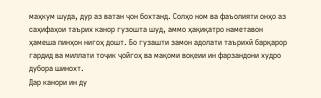маҳкум шуда, дур аз ватан ҷон бохтанд. Солҳо ном ва фаъолияти онҳо аз саҳифаҳои таърих канор гузошта шуд, аммо ҳақиқатро наметавон ҳамеша пинҳон нигоҳ дошт. Бо гузашти замон адолати таърихӣ барқарор гардид ва миллати тоҷик ҷойгоҳ ва мақоми воқеии ин фарзандони худро дубора шинохт.
Дар канори ин ду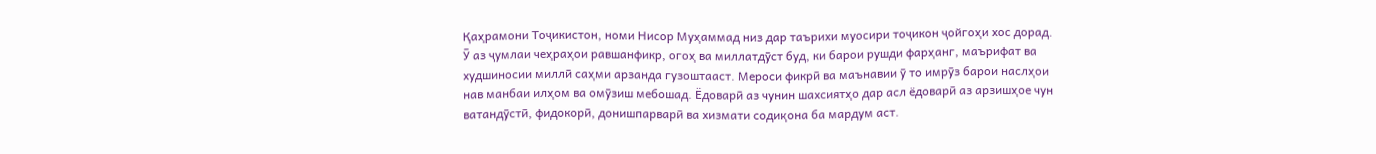Қаҳрамони Тоҷикистон, номи Нисор Муҳаммад низ дар таърихи муосири тоҷикон ҷойгоҳи хос дорад. Ӯ аз ҷумлаи чеҳраҳои равшанфикр, огоҳ ва миллатдӯст буд, ки барои рушди фарҳанг, маърифат ва худшиносии миллӣ саҳми арзанда гузоштааст. Мероси фикрӣ ва маънавии ӯ то имрӯз барои наслҳои нав манбаи илҳом ва омӯзиш мебошад. Ёдоварӣ аз чунин шахсиятҳо дар асл ёдоварӣ аз арзишҳое чун ватандӯстӣ, фидокорӣ, донишпарварӣ ва хизмати содиқона ба мардум аст.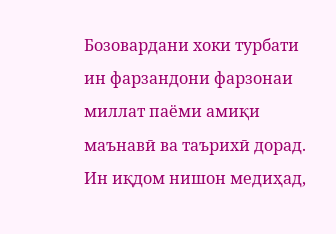Бозовардани хоки турбати ин фарзандони фарзонаи миллат паёми амиқи маънавӣ ва таърихӣ дорад. Ин иқдом нишон медиҳад,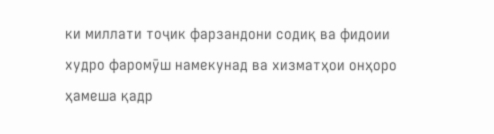ки миллати тоҷик фарзандони содиқ ва фидоии худро фаромӯш намекунад ва хизматҳои онҳоро ҳамеша қадр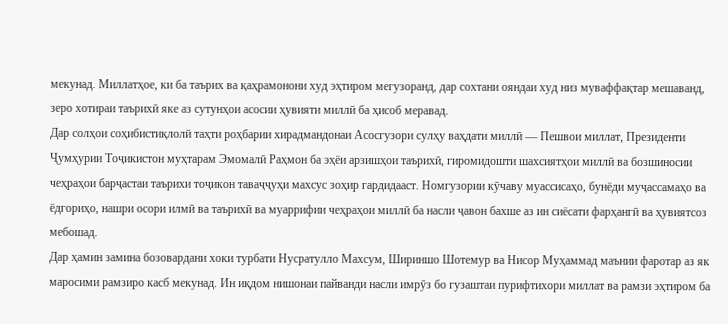мекунад. Миллатҳое, ки ба таърих ва қаҳрамонони худ эҳтиром мегузоранд, дар сохтани ояндаи худ низ муваффақтар мешаванд, зеро хотираи таърихӣ яке аз сутунҳои асосии ҳувияти миллӣ ба ҳисоб меравад.
Дар солҳои соҳибистиқлолӣ таҳти роҳбарии хирадмандонаи Асосгузори сулҳу ваҳдати миллӣ — Пешвои миллат, Президенти Ҷумҳурии Тоҷикистон муҳтарам Эмомалӣ Раҳмон ба эҳёи арзишҳои таърихӣ, гиромидошти шахсиятҳои миллӣ ва бозшиносии чеҳраҳои барҷастаи таърихи тоҷикон таваҷҷуҳи махсус зоҳир гардидааст. Номгузории кӯчаву муассисаҳо, бунёди муҷассамаҳо ва ёдгориҳо, нашри осори илмӣ ва таърихӣ ва муаррифии чеҳраҳои миллӣ ба насли ҷавон бахше аз ин сиёсати фарҳангӣ ва ҳувиятсоз мебошад.
Дар ҳамин замина бозовардани хоки турбати Нусратулло Махсум, Шириншо Шотемур ва Нисор Муҳаммад маънии фаротар аз як маросими рамзиро касб мекунад. Ин иқдом нишонаи пайванди насли имрӯз бо гузаштаи пурифтихори миллат ва рамзи эҳтиром ба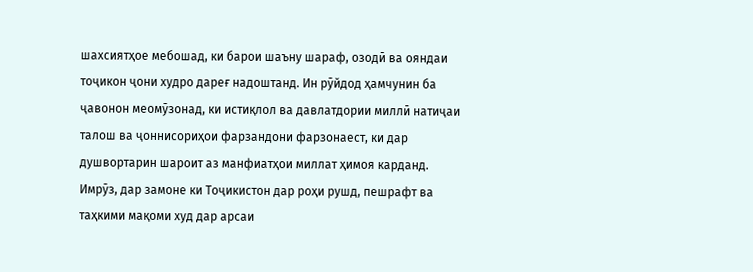шахсиятҳое мебошад, ки барои шаъну шараф, озодӣ ва ояндаи тоҷикон ҷони худро дареғ надоштанд. Ин рӯйдод ҳамчунин ба ҷавонон меомӯзонад, ки истиқлол ва давлатдории миллӣ натиҷаи талош ва ҷоннисориҳои фарзандони фарзонаест, ки дар душвортарин шароит аз манфиатҳои миллат ҳимоя карданд.
Имрӯз, дар замоне ки Тоҷикистон дар роҳи рушд, пешрафт ва таҳкими мақоми худ дар арсаи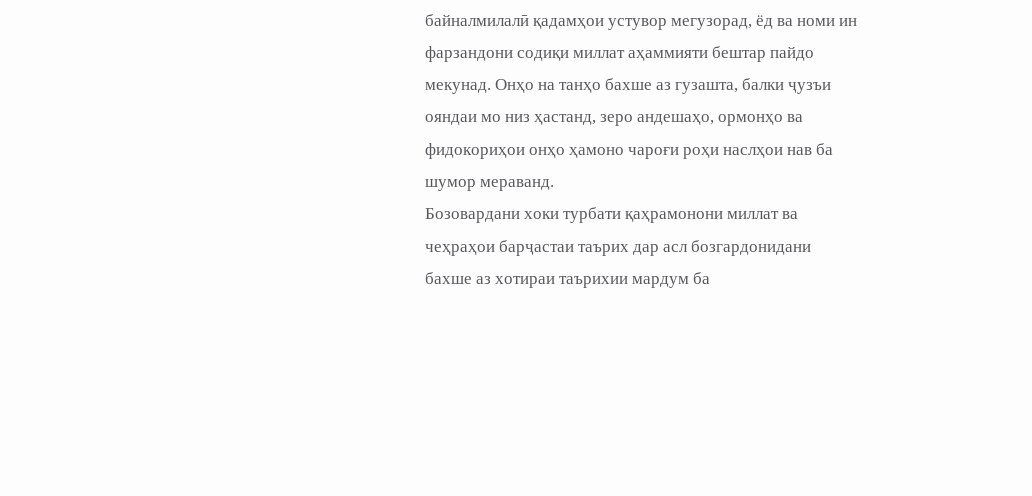байналмилалӣ қадамҳои устувор мегузорад, ёд ва номи ин фарзандони содиқи миллат аҳаммияти бештар пайдо мекунад. Онҳо на танҳо бахше аз гузашта, балки ҷузъи ояндаи мо низ ҳастанд, зеро андешаҳо, ормонҳо ва фидокориҳои онҳо ҳамоно чароғи роҳи наслҳои нав ба шумор мераванд.
Бозовардани хоки турбати қаҳрамонони миллат ва чеҳраҳои барҷастаи таърих дар асл бозгардонидани бахше аз хотираи таърихии мардум ба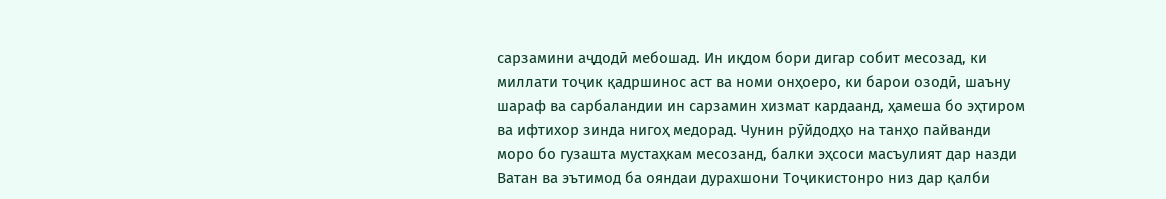сарзамини аҷдодӣ мебошад. Ин иқдом бори дигар собит месозад, ки миллати тоҷик қадршинос аст ва номи онҳоеро, ки барои озодӣ, шаъну шараф ва сарбаландии ин сарзамин хизмат кардаанд, ҳамеша бо эҳтиром ва ифтихор зинда нигоҳ медорад. Чунин рӯйдодҳо на танҳо пайванди моро бо гузашта мустаҳкам месозанд, балки эҳсоси масъулият дар назди Ватан ва эътимод ба ояндаи дурахшони Тоҷикистонро низ дар қалби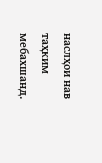наслҳои нав таҳким мебахшанд.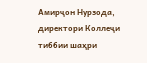Амирҷон Нурзода,
директори Коллеҷи тиббии шаҳри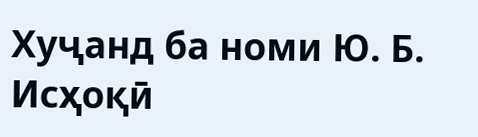Хуҷанд ба номи Ю. Б. Исҳоқӣ